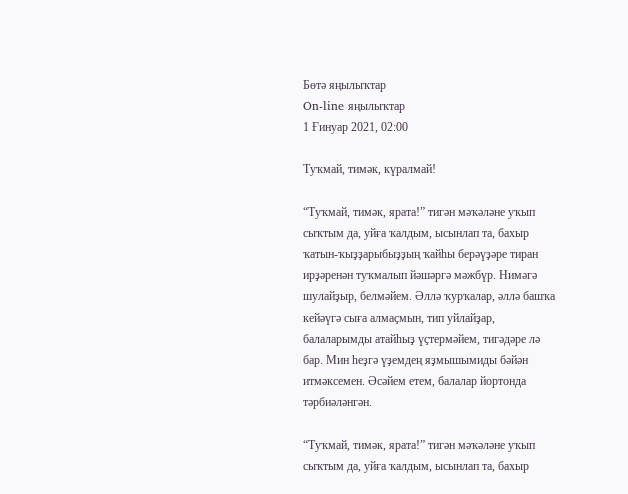Бөтә яңылыҡтар
On-line яңылыҡтар
1 Ғинуар 2021, 02:00

Туҡмай, тимәк, күралмай!

“Туҡмай, тимәк, ярата!” тигән мәҡәләне уҡып сыҡтым да, уйға ҡалдым, ысынлап та, бахыр ҡатын-ҡыҙҙарыбыҙҙың ҡайһы берәүҙәре тиран ирҙәренән туҡмалып йәшәргә мәжбүр. Нимәгә шулайҙыр, белмәйем. Әллә ҡурҡалар, әллә башҡа кейәүгә сыға алмаҫмын, тип уйлайҙар, балаларымды атайһыҙ үҫтермәйем, тигәдәре лә бар. Мин һеҙгә үҙемдең яҙмышымиды бәйән итмәксемен. Әсәйем етем, балалар йортонда тәрбиәләнгән.

“Туҡмай, тимәк, ярата!” тигән мәҡәләне уҡып сыҡтым да, уйға ҡалдым, ысынлап та, бахыр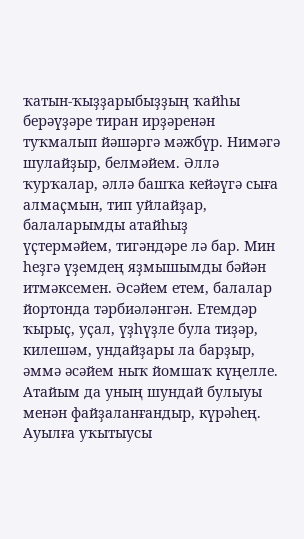ҡатын-ҡыҙҙарыбыҙҙың ҡайһы берәүҙәре тиран ирҙәренән туҡмалып йәшәргә мәжбүр. Нимәгә шулайҙыр, белмәйем. Әллә ҡурҡалар, әллә башҡа кейәүгә сыға алмаҫмын, тип уйлайҙар, балаларымды атайһыҙ үҫтермәйем, тигәндәре лә бар. Мин һеҙгә үҙемдең яҙмышымды бәйән итмәксемен. Әсәйем етем, балалар йортонда тәрбиәләнгән. Етемдәр ҡырыҫ, уҫал, үҙһүҙле була тиҙәр, килешәм, ундайҙары ла барҙыр, әммә әсәйем ныҡ йомшаҡ күңелле. Атайым да уның шундай булыуы менән файҙаланғандыр, күрәһең. Ауылға уҡытыусы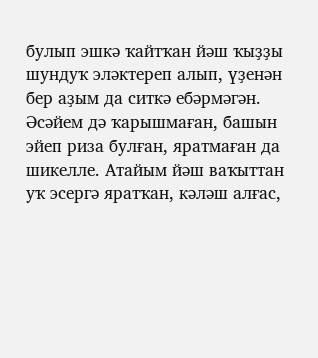булып эшкә ҡайтҡан йәш ҡыҙҙы шундуҡ эләктереп алып, үҙенән бер аҙым да ситкә ебәрмәгән. Әсәйем дә ҡарышмаған, башын эйеп риза булған, яратмаған да шикелле. Атайым йәш ваҡыттан уҡ эсергә яратҡан, кәләш алғас,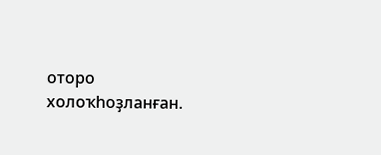оторо холоҡһоҙланған.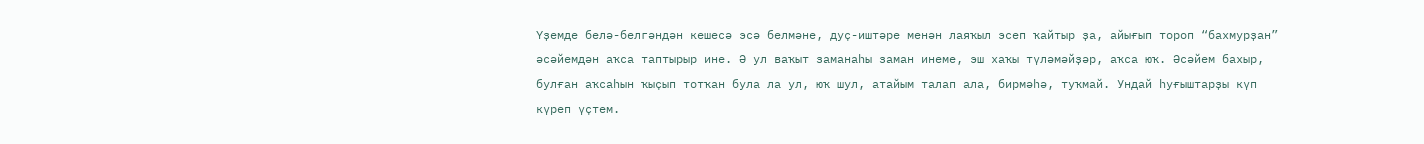Үҙемде белә-белгәндән кешесә эсә белмәне, дуҫ-иштәре менән лаяҡыл эсеп ҡайтыр ҙа, айығып тороп “бахмурҙан” әсәйемдән аҡса таптырыр ине. Ә ул ваҡыт заманаһы заман инеме, эш хаҡы түләмәйҙәр, аҡса юҡ. Әсәйем бахыр, булған аҡсаһын ҡыҫып тотҡан була ла ул, юҡ шул, атайым талап ала, бирмәһә, туҡмай. Ундай һуғыштарҙы күп күреп үҫтем.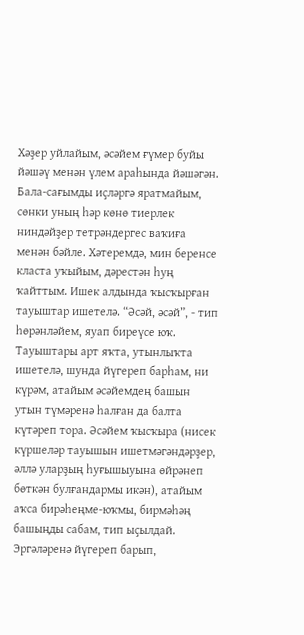Хәҙер уйлайым, әсәйем ғүмер буйы йәшәү менән үлем араһында йәшәгән. Бала-сағымды иҫләргә яратмайым, сөнки уның һәр көнө тиерлек ниндәйҙер тетрәндергес ваҡиға менән бәйле. Хәтеремдә, мин беренсе класта уҡыйым, дәрестән һуң ҡайттым. Ишек алдында ҡысҡырған тауыштар ишетелә. “Әсәй, әсәй”, - тип һөрәнләйем, яуап биреүсе юҡ. Тауыштары арт яҡта, утынлыҡта ишетелә, шунда йүгереп барһам, ни күрәм, атайым әсәйемдең башын утын түмәренә һалған да балта күтәреп тора. Әсәйем ҡысҡыра (нисек күршеләр тауышын ишетмәгәндәрҙер, әллә уларҙың һуғышыуына өйрәнеп бөткән булғандармы икән), атайым аҡса бирәһеңме-юҡмы, бирмәһәң башыңды сабам, тип ыҫылдай. Эргәләренә йүгереп барып,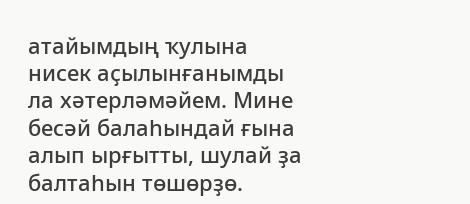атайымдың ҡулына нисек аҫылынғанымды ла хәтерләмәйем. Мине бесәй балаһындай ғына алып ырғытты, шулай ҙа балтаһын төшөрҙө.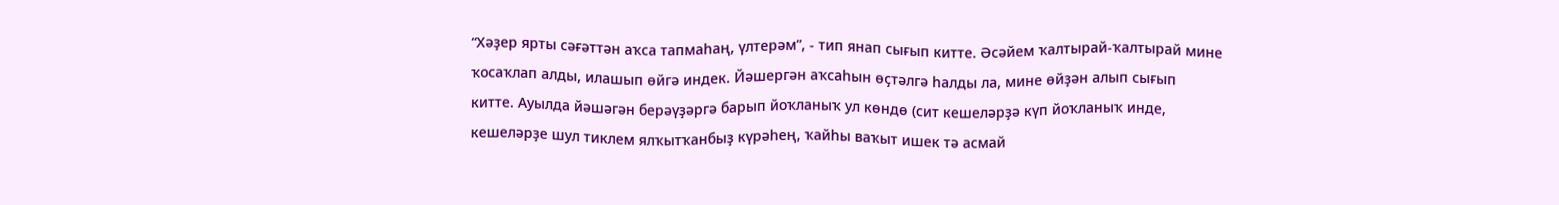“Хәҙер ярты сәғәттән аҡса тапмаһаң, үлтерәм”, - тип янап сығып китте. Әсәйем ҡалтырай-ҡалтырай мине ҡосаҡлап алды, илашып өйгә индек. Йәшергән аҡсаһын өҫтәлгә һалды ла, мине өйҙән алып сығып китте. Ауылда йәшәгән берәүҙәргә барып йоҡланыҡ ул көндө (сит кешеләрҙә күп йоҡланыҡ инде, кешеләрҙе шул тиклем ялҡытҡанбыҙ күрәһең, ҡайһы ваҡыт ишек тә асмай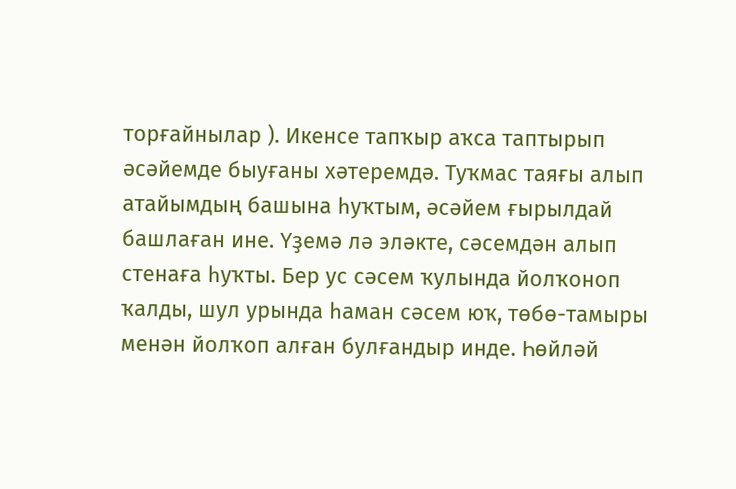торғайнылар ). Икенсе тапҡыр аҡса таптырып әсәйемде быуғаны хәтеремдә. Туҡмас таяғы алып атайымдың башына һуҡтым, әсәйем ғырылдай башлаған ине. Үҙемә лә эләкте, сәсемдән алып стенаға һуҡты. Бер ус сәсем ҡулында йолҡоноп ҡалды, шул урында һаман сәсем юҡ, төбө-тамыры менән йолҡоп алған булғандыр инде. Һөйләй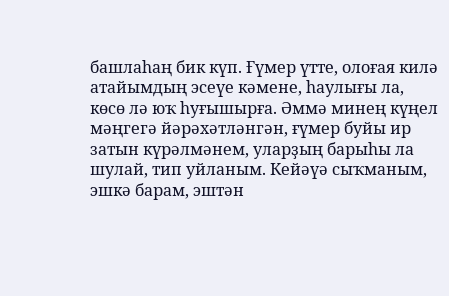башлаһаң бик күп. Ғүмер үтте, олоғая килә атайымдың эсеүе кәмене, һаулығы ла, көсө лә юҡ һуғышырға. Әммә минең күңел мәңгегә йәрәхәтләнгән, ғүмер буйы ир затын күрәлмәнем, уларҙың барыһы ла шулай, тип уйланым. Кейәүә сыҡманым, эшкә барам, эштән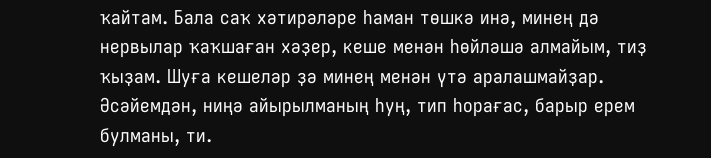ҡайтам. Бала саҡ хәтирәләре һаман төшкә инә, минең дә нервылар ҡаҡшаған хәҙер, кеше менән һөйләшә алмайым, тиҙ ҡыҙам. Шуға кешеләр ҙә минең менән үтә аралашмайҙар. Әсәйемдән, ниңә айырылманың һуң, тип һорағас, барыр ерем булманы, ти.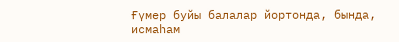Ғүмер буйы балалар йортонда, бында, исмаһам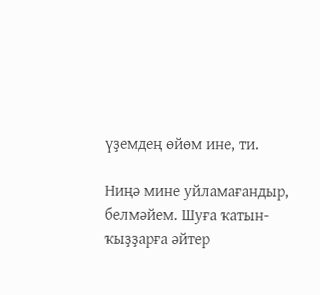үҙемдең өйөм ине, ти.

Ниңә мине уйламағандыр, белмәйем. Шуға ҡатын-ҡыҙҙарға әйтер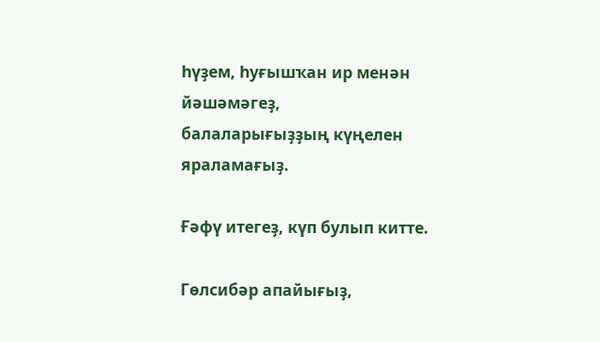һүҙем, һуғышҡан ир менән йәшәмәгеҙ, балаларығыҙҙың күңелен яраламағыҙ.

Ғәфү итегеҙ, күп булып китте.

Гөлсибәр апайығыҙ,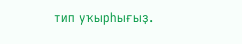тип уҡырһығыҙ.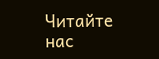Читайте нас